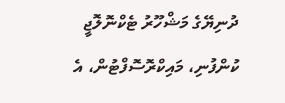ދުނިޔޭގެ މަޝްހޫރު ޓެކްނޮލޮޖީ ކުންފުނި، މައިކްރޮސޮފްޓުން، އެ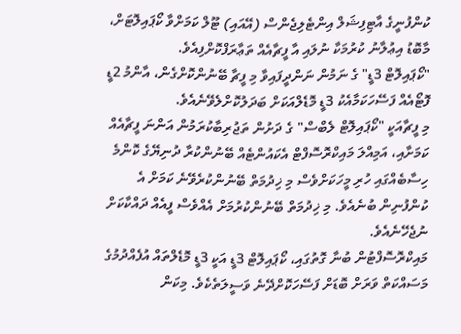ކުންފުނީގެ އާޓިފިޝަލް އިންޓެލިޖެންސް (އޭއައި) ޓޫލް ކަމަށްވާ ކޯޕައިލޮޓަށް، މާބޮޑު އިޢުލާނު ކުރުމަކާ ނުލައި އާ ފީޗާއެއް ތަޢާރަފްކޮށްފިއެވެ.
"ކޯޕައިލޮޓް 3ޑީ" ގެ ނަމުން ނަންދީފައިވާ މި ފީޗާ ބޭނުންކޮށްގެން، އާންމު 2ޑީ ފޮޓޯއެއް ފަސޭހަކަމާއެކު 3ޑީ މޮޑެލްއަކަށް ބަދަލުކޮށްލެވޭނެއެވެ.
މި ފީޗާއަކީ "ކޯޕައިލޮޓް ލެބްސް" ގެ ދަށުން ތަޖުރިބާކުރަމުން އަންނަ ފީޗާއެއް ކަމަށާއި، އަމިއްލަ މައިކްރޮސޮފްޓް އެކައުންޓެއް ބޭނުންކުރާ ދުނިޔޭގެ ކޮންމެ ހިސާބެއްގައި ހުރި މީހަކަށްވެސް މި ޚިދުމަތް ބޭނުންކުރެވޭނެ ކަމަށް އެ ކުންފުނިން ބުނެއެވެ. މި ޚިދުމަތް ބޭނުންކުރުމަށް އެއްވެސް ފީއެއް ދައްކާކަށް ނުޖެހޭނެއެވެ.
މައިކްރޮސޮފްޓުން ބުނާ ގޮތުގައި، ކޯޕައިލޮޓް 3ޑީ އަކީ 3ޑީ މޮޑެލްތައް އުފެއްދުމުގެ މަސައްކަތް ވަރަށް ބޮޑަށް ފަސޭހަކޮށްދޭނެ ވަސީލަތެކެވެ. މިކަން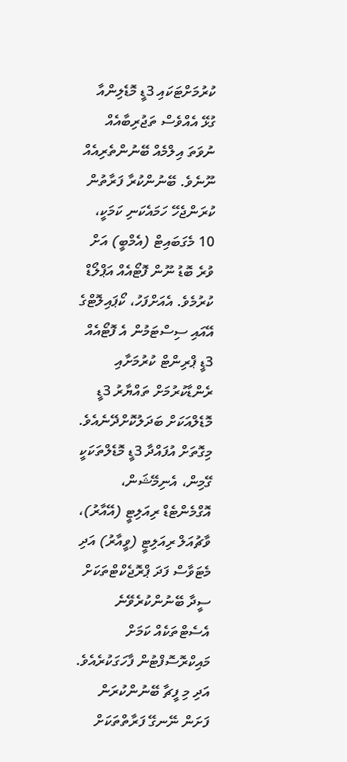ކުރުމަށްޓަކައި 3ޑީ މޮޑެލިންއާ ގުޅޭ އެއްވެސް ތަޖުރިބާއެއް ނުވަތަ އިލްމެއް ބޭނުންތެރިއެއް ނޫނެވެ. ބޭނުންކުރާ ފަރާތުން ކުރަންޖެހޭ ހަމައެކަނި ކަމަކީ، 10 މެގަބައިޓް (އެމްބީ) އަށް ވުރެ ބޮޑު ނޫން ފޮޓޯއެއް އަޕްލޯޑް ކުރުމެވެ. އެއަށްފަހު، ކޯޕައިލޮޓްގެ އޭއައި ސިސްޓަމުން އެ ފޮޓޯއެއް 3ޑީ ޕްރިންޓް ކުރުމަށާއި ރެންޑާކުރުމަށް ތައްޔާރު 3ޑީ މޮޑެލްއަކަށް ބަދަލުކޮށްދޭނެއެވެ.
މިގޮތަށް އުފައްދާ 3ޑީ މޮޑެލްތަކަކީ ގޭމިން، އެނިމޭޝަން، އޮގްމެންޓެޑް ރިއަލިޓީ (އޭއާރު)، ވާޗުއަލް ރިއަލިޓީ (ވީއާރު) އަދި މެޓަވާސް ފަދަ ޕްރޮޖެކްޓްތަކަށް ސީދާ ބޭނުންކުރެވޭނެ އެސެޓްތަކެއް ކަމަށް މައިކްރޮސޮފްޓުން ފާހަގަކުރެއެވެ. އަދި މި ފީޗާ ބޭނުންކުރަން ފަށަން ނޭނގޭ ފަރާތްތަކަށް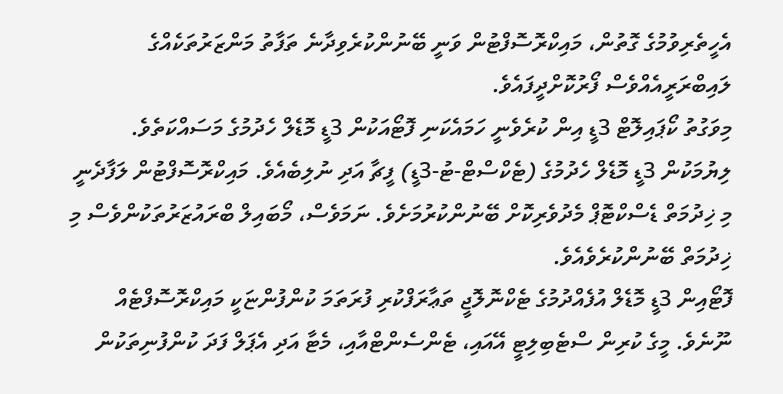އެހީތެރިވުމުގެ ގޮތުން، މައިކްރޮސޮފްޓުން ވަނީ ބޭނުންކުރެވިދާނެ ތަފާތު މަންޒަރުތަކެއްގެ ލައިބްރަރީއެއްވެސް ފޯރުކޮށްދީފައެވެ.
މިވަގުތު ކޯޕައިލޮޓް 3ޑީ އިން ކުރެވެނީ ހަމައެކަނި ފޮޓޯއަކުން 3ޑީ މޮޑެލް ހެދުމުގެ މަސައްކަތެވެ. ލިޔުމަކުން 3ޑީ މޮޑެލް ހެދުމުގެ (ޓެކްސްޓް-ޓު-3ޑީ) ފީޗާ އަދި ނުލިބެއެވެ. މައިކްރޮސޮފްޓުން ލަފާދެނީ މި ޚިދުމަތް ޑެސްކްޓޮޕް މެދުވެރިކޮށް ބޭނުންކުރުމަށެވެ. ނަމަވެސް، މޯބައިލް ބްރައުޒަރުތަކުންވެސް މި ޚިދުމަތް ބޭނުންކުރެވެއެވެ.
ފޮޓޯއިން 3ޑީ މޮޑެލް އުފެއްދުމުގެ ޓެކްނޮލޮޖީ ތަޢާރަފްކުރި ފުރަތަމަ ކުންފުންޏަކީ މައިކްރޮސޮފްޓެއް ނޫނެވެ. މީގެ ކުރިން ސްޓެބިލިޓީ އޭއައި، ޓެންސެންޓްއާއި، މެޓާ އަދި އެޕަލް ފަދަ ކުންފުނިތަކުން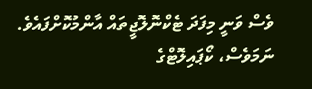ވެސް ވަނީ މިފަދަ ޓެކްނޮލޮޖީތައް އާންމުކޮށްފައެވެ. ނަމަވެސް، ކޯޕައިލޮޓްގެ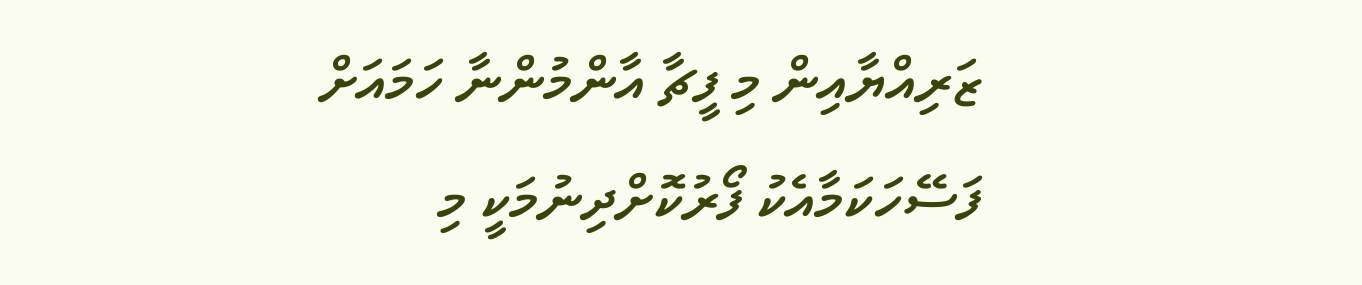ޒަރިއްޔާއިން މި ފީޗާ އާންމުންނާ ހަމައަށް ފަސޭހަކަމާއެކު ފޯރުކޮށްދިނުމަކީ މި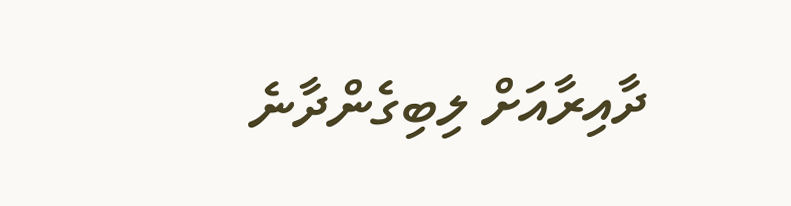ދާއިރާއަށް ލިބިގެންދާނެ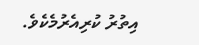އިތުރު ކުރިއެރުމެކެވެ.